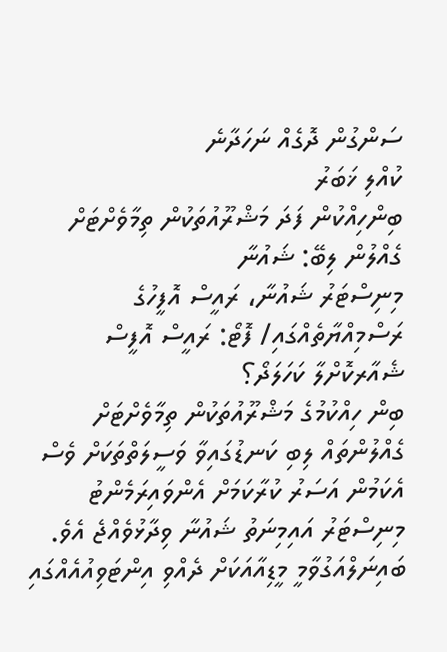ސަންގުން ދޮގެއް ނަހަދާނެ
ކުއްލި ޚަބަރު
ބިންހިއްކުން ފަދަ މަޝްރޫއުތަކުން ތިމާވެށްޓަށް ގެއްލުން ލިބޭ: ޝައުނާ
މިނިސްޓަރު ޝައުނާ، ރައީސް އޮފީހުގެ ރަސްމިއްޔާތެއްގައި/ ފޮޓޯ: ރައީސް އޮފީސް
ޝެއާރކޮށްލާ ކަހަލަދޯ؟
ބިން ހިއްކުމުގެ މަޝްރޫއުތަކުން ތިމާވެށްޓަށް ގެއްލުންތައް ލިބި ކަނޑުގައިވާ ވަސީލަތްތަކަށް ވެސް އެކަމުން އަސަރު ކުރާކަމަށް އެންވައިރަމެންޓު މިނިސްޓަރު އައިމިނަތު ޝައުނާ ވިދާޅުވެއްޖެ އެވެ.
ބައިނަލްއަގުވާމީ މީޑިއާއަކަށް ދެއްވި އިންޓަވިއުއެއްގައި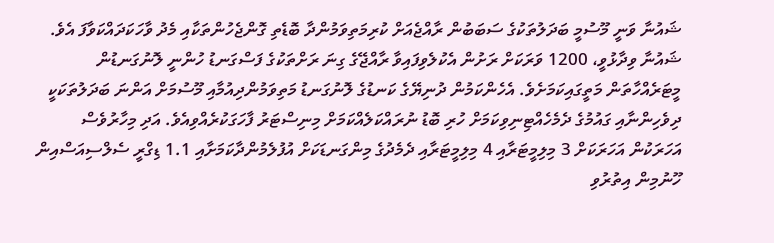ޝައުނާ ވަނީ މޫސުމީ ބަދަލުތަކުގެ ސަބަބުން ރާއްޖެއަށް ކުރިމަތިވަމުންދާ ބޮޑެތި ގޮންޖެހުންތަކާއި މެދު ވާހަކަދައްކަވާފަ އެވެ. ޝައުނާ ވިދާޅުވީ، 1200 ވަރަކަށް ރަށުން އެކުލެވިފައިވާ ރާއްޖޭގެ ގިނަ ރަށްތަކުގެ ފަސްގަނޑު ހުންނީ ލޮނުގަނޑުން މީޓަރެއްހާތަން މަތީގައިކަމަށެވެ. އެހެންކަމުން ދުނިޔޭގެ ކަނޑުގެ ލޮނުގަނޑު މަތިވަމުންދިއުމާއި މޫސުމަށް އަންނަ ބަދަލުތަކަކީ ދިވެހިންނާއި ގައުމުގެ ދެމެހެއްޓިނިވިކަމަށް ހުރި ބޮޑު ނުރައްކަލެއްކަމަށް މިނިސްޓަރު ފާހަގަކުރެއްވިއެވެ. އަދި މިހާރުވެސް އަހަރަކުން އަހަރަކަށް 3 މިލިމީޓަރާއި 4 މިލިމީޓަރާއި ދެމެދުގެ މިންގަނޑަކަށް އުފުލެމުންދާކަމަށާއި 1.1 ޑިގްރީ ސެލްސިއަސްއިން ހޫނުމިން އިތުރުވި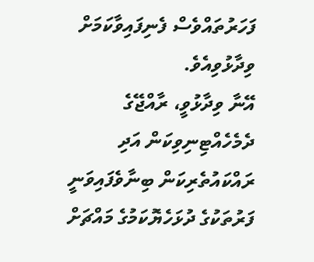ފަހަރުތައްވެސް ފެނިފައިވާކަމަށް ވިދާޅުވިއެވެ.
އޭނާ ވިދާޅުވީ، ރާއްޖޭގެ ދެމެހެއްޓިނިވިކަން އަދި ރައްކައުތެރިކަން ބިނާވެފައިވަނީ ފަރުތަކުގެ ދުޅަހެޔޮކަމުގެ މައްޗަށް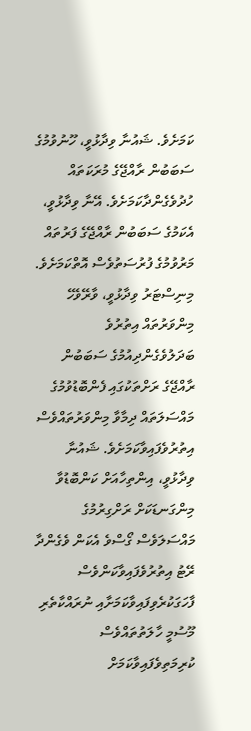ކަމަށެވެ. ޝައުނާ ވިދާޅުވީ، ހޫނުވުމުގެ ސަބަބުން ރާއްޖޭގެ މުރަކަތައް ހުދުވެގެންދާކަމަށެވެ. އޭނާ ވިދާޅުވީ، އެކަމުގެ ސަބަބުން ރާއްޖޭގެ ފަރުތައް މަރުވުމުގެ ފުރުސަތުވެސް އޮތްކަމަށެވެ. މިނިސްޓަރު ވިދާޅުވީ، ވާރޭވެހޭ މިންވަރުތައް އިތުރުވެ ބަދަލުވެގެންދިއުމުގެ ސަބަބުން ރާއްޖޭގެ ރަށްތަކުގައި ފެންބޮޑުވުމުގެ މައްސަލަތައް ދިމާވާ މިންވަރުތައްވެސް އިތުރުވެފައިވާކަމަށެވެ. ޝައުނާ ވިދާޅުވީ، އިންތިހާއަށް ކަންބޮޑުވާ މިންގަނޑަކަށް ރަށްގިރުމުގެ މައްސަލަވެސް ގޯސްވެ އެކަން ވެގެންދާ ރޭޓު އިތުރުވެފައިވާކަންވެސް ފާހަގަކުރެވިފައިވާކަމަށާއި ނުރައްކާތެރި މޫސުމީ ހާލަތުތައްވެސް ކުރިމަތިވެފައިވާކަމަށް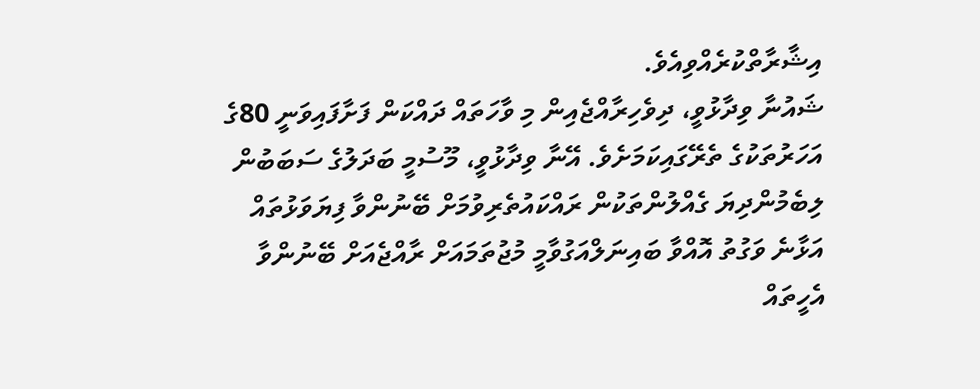އިޝާރާތްކުރެއްވިއެވެ.
ޝައުނާ ވިދާޅުވީ، ދިވެހިރާއްޖެއިން މި ވާހަތައް ދައްކަން ފަށާފައިވަނީ 80ގެ އަހަރުތަކުގެ ތެރޭގައިކަމަށެވެ. އޭނާ ވިދާޅުވީ، މޫސުމީ ބަދަލުގެ ސަބަބުން ލިބެމުންދިޔަ ގެއްލުންތަކުން ރައްކައުތެރިވުމަށް ބޭނުންވާ ފިޔަވަޅުތައް އަޅާނެ ވަގުތު އޮއްވާ ބައިނަލްއަގުވާމީ މުޖުތަމައަށް ރާއްޖެއަށް ބޭނުންވާ އެހީތައް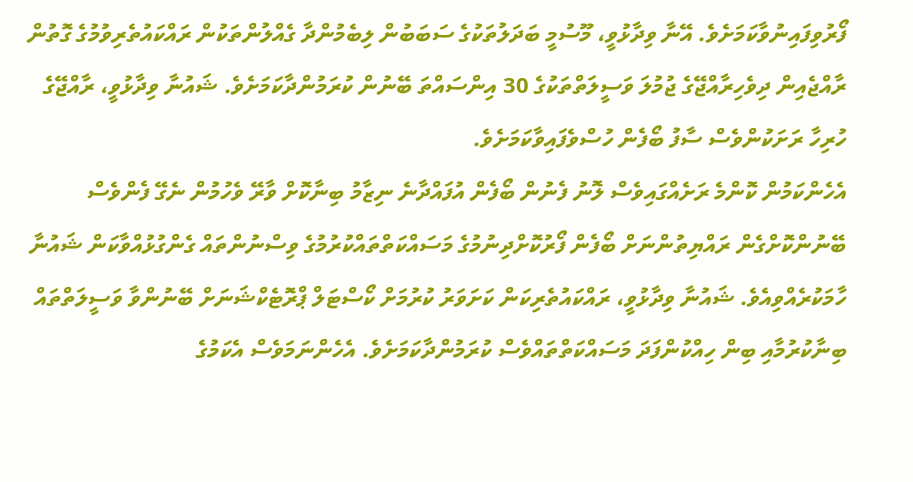ފޯރުވިފައިނުވާކަމަށެވެ. އޭނާ ވިދާޅުވީ، މޫސުމީ ބަދަލުތަކުގެ ސަބަބުން ލިބެމުންދާ ގެއްލުންތަކުން ރައްކައުތެރިވުމުގެ ގޮތުން ރާއްޖެއިން ދިވެހިރާއްޖޭގެ ޖުމުލަ ވަސީލަތްތަކުގެ 30 އިންސައްތަ ބޭނުން ކުރަމުންދާކަމަށެވެ. ޝައުނާ ވިދާޅުވީ، ރާއްޖޭގެ ހުރިހާ ރަށަކުންވެސް ސާފު ބޯފެން ހުސްވެފައިވާކަމަށެވެ.
އެހެންކަމުން ކޮންމެ ރަށެއްގައިވެސް ލޮނު ފެނުން ބޯފެން އުފައްދާނެ ނިޒާމު ބިނާކޮށް ވާރޭ ވެހުމުން ނެގޭ ފެންވެސް ބޭނުންކޮށްގެން ރައްޔިތުންނަށް ބޯފެން ފޯރުކޮށްދިނުމުގެ މަސައްކަތްތައްކުރުމުގެ ވިސްނުންތައް ގެންގުޅުއްވާކަން ޝައުނާ ހާމަކުރެއްވިއެވެ. ޝައުނާ ވިދާޅުވީ، ރައްކައުތެރިކަން ކަށަވަރު ކުރުމަށް ކޯސްޓަލް ޕްރޮޓެކްޝަނަށް ބޭނުންވާ ވަސީލަތްތައް ބިނާކުރުމާއި ބިން ހިއްކުންފަދަ މަސައްކަތްތައްވެސް ކުރަމުންދާކަމަށެވެ. އެހެންނަމަވެސް އެކަމުގެ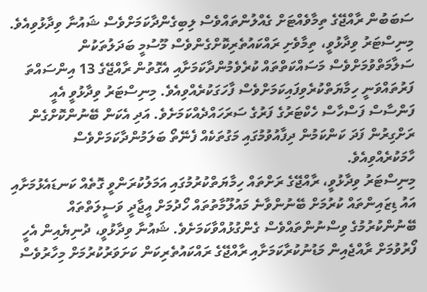ސަބަބުން ރާއްޖޭގެ ތިމާވެއްޓަށް ގެއްލުންތައްވެސް ލިބިގެންދާކަމަށްވެސް ޝައުނާ ވިދާޅުވިއެވެ.
މިނިސްޓަރު ވިދާޅުވީ، ތިމާވެށި ރައްކައުތެރިކޮށްގެންވެސް މޫސުމީ ބަދަލުތަކުން ސަލާމަތްވުމަށްވެސް މަސައްކަތްތައް ކުރެވެމުންދާކަމަށާއި އެގޮތުން ރާއްޖޭގެ 13 އިންސައްތަ ފަރުތައްވަނީ ހިމާޔަތްކުރެވިފައިކަމަށްވެސް ފާހަގަކުރެއްވިއެވެ. މިނިސްޓަރު ވިދާޅުވީ އެއީ ފަންސާސް ފަސްހާސް ހެކްޓަރުގެ ފަރުގެ ސަރަހައްދެއްކަމަށެވެ. އަދި އެކަން ބޭނުންކޮށްގެން ރަށްގިރުން ފަދަ ކަންކަމުން ދިފާއުވުމުގައި މަގުތަކެއް ފެނޭތޯ ބަލަމުންދާކަމަށްވެސް ހާމަކުރެއްވިއެވެ.
މިނިސްޓަރު ވިދާޅުވީ، ރާއްޖޭގެ ރަށްތައް ހިމާޔަތްކުރުމުގައި އަމަލުކުރަންވީ ގޮތެއް ކަނޑައެޅުމަށާއި އައު ޑިޒައިންތައް ކުރުމަށް ބޭނުންވާނެ މައުލޫމާތުތައް ހޯދުމަށް އީޖާދީ ވަސީލަތްތައް ބޭނުންކުރުމުގެ ވިސްނުންތައްވެސް ގެންގުޅުއްވާކަމަށެވެ. ޝައުނާ ވިދާޅުވީ، ދުނިޔެއިން އެހީ ފޯރުވުމަށް ރާއްޖެއިން މަޑުނުކުރާކަމަށާއި ރާއްޖޭގެ ރައްކައުތެރިކަން ކަށަވަރުކުރުމަށް މިހާރުވެސް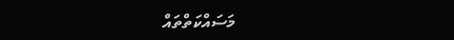މަސައްކަތްތައް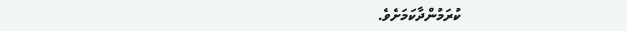ކުރަމުންދާކަމަށެވެ.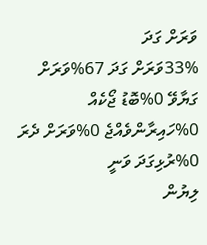ވަރަށް ގަދަ
33%ވަރަށް ގަދަ 67%ވަރަށް ގަޔާވޭ 0%ބޮޑު ޖޯކެއް 0%ހައިރާންވެއްޖެ 0%ވަރަށް ދެރަ 0%ރުޅިގަދަ ވަނީ
ލިޔުން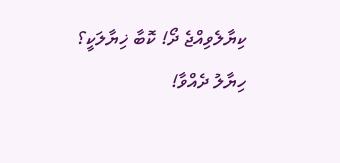ކިޔާލެވިއްޖެ ދޯ! ކޮބާ ޚިޔާލަކީ؟
ހިޔާލު ދެއްވާ!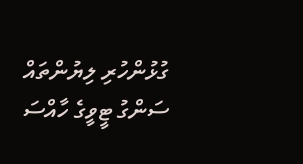ގުޅުންހުރި ލިޔުންތައް
ސަންގު ޓީވީގެ ހާއްސަ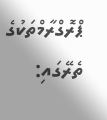ޕްރޮގްރާމްތަކުގެ ތެރޭގައި: